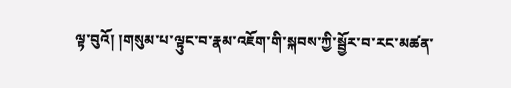ལྟ་བུའོ། །གསུམ་པ་ལྟུང་བ་རྣམ་འཇོག་གི་སྐབས་ཀྱི་སྦྱོར་བ་རང་མཚན་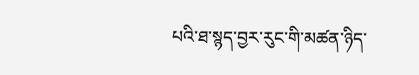པའི་ཐ་སྙད་བྱར་རུང་གི་མཚན་ཉིད་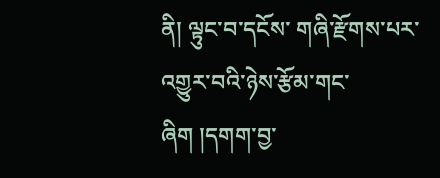ནི། ལྟུང་བ་དངོས་ གཞི་རྫོགས་པར་འགྱུར་བའི་ཉེས་རྩོམ་གང་ཞིག །དགག་བྱ་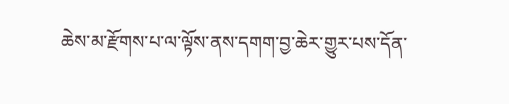ཆེས་མ་རྫོགས་པ་ལ་ལྟོས་ནས་དགག་བྱ་ཆེར་གྱུར་པས་དོན་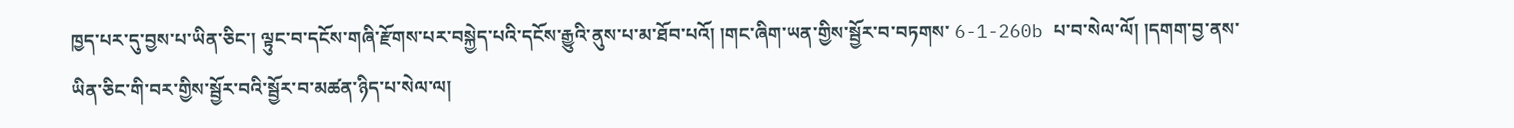ཁྱད་པར་དུ་བྱས་པ་ཡིན་ཅིང་། ལྟུང་བ་དངོས་གཞི་རྫོགས་པར་བསྐྱེད་པའི་དངོས་རྒྱུའི་ནུས་པ་མ་ཐོབ་པའོ། །གང་ཞིག་ཡན་གྱིས་སྦྱོར་བ་བཏགས་ 6-1-260b པ་བ་སེལ་ལོ། །དགག་བྱ་ནས་ཡིན་ཅིང་གི་བར་གྱིས་སྦྱོར་བའི་སྦྱོར་བ་མཚན་ཉིད་པ་སེལ་ལ།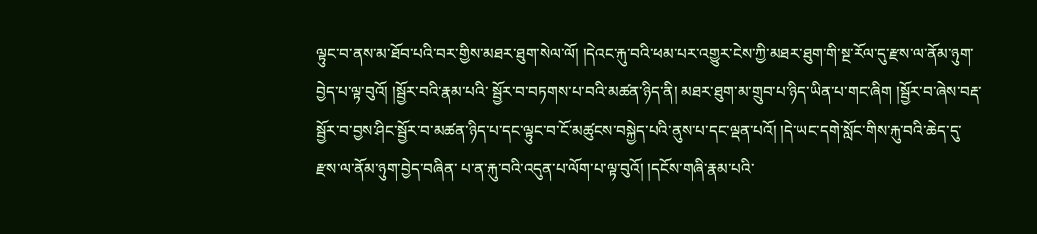ལྟུང་བ་ནས་མ་ཐོབ་པའི་བར་གྱིས་མཐར་ཐུག་སེལ་ལོ། །དེའང་རྐུ་བའི་ཕམ་པར་འགྱུར་ངེས་ཀྱི་མཐར་ཐུག་གི་སྔ་རོལ་དུ་རྫས་ལ་ནོམ་ཉུག་བྱེད་པ་ལྟ་བུའོ། །སྦྱོར་བའི་རྣམ་པའི་ སྦྱོར་བ་བཏགས་པ་བའི་མཚན་ཉིད་ནི། མཐར་ཐུག་མ་གྲུབ་པ་ཉིད་ཡིན་པ་གང་ཞིག །སྦྱོར་བ་ཞེས་བརྡ་སྦྱོར་བ་བྱས་ཤིང་སྦྱོར་བ་མཚན་ཉིད་པ་དང་ལྟུང་བ་ངོ་མཚུངས་བསྐྱེད་པའི་ནུས་པ་དང་ལྡན་པའོ། །དེ་ཡང་དགེ་སློང་གིས་རྐུ་བའི་ཆེད་དུ་རྫས་ལ་ནོམ་ཉུག་བྱེད་བཞིན་ པ་ན་རྐུ་བའི་འདུན་པ་ལོག་པ་ལྟ་བུའོ། །དངོས་གཞི་རྣམ་པའི་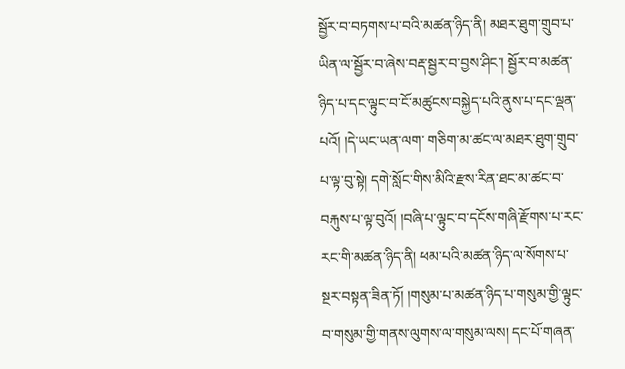སྦྱོར་བ་བཏགས་པ་བའི་མཚན་ཉིད་ནི། མཐར་ཐུག་གྲུབ་པ་ཡིན་ལ་སྦྱོར་བ་ཞེས་བརྡ་སྦྱར་བ་བྱས་ཤིང་། སྦྱོར་བ་མཚན་ཉིད་པ་དང་ལྟུང་བ་ངོ་མཚུངས་བསྐྱེད་པའི་ནུས་པ་དང་ལྡན་པའོ། །དེ་ཡང་ཡན་ལག་ གཅིག་མ་ཚང་ལ་མཐར་ཐུག་གྲུབ་པ་ལྟ་བུ་སྟེ། དགེ་སློང་གིས་མིའི་རྫས་རིན་ཐང་མ་ཚང་བ་བརྐུས་པ་ལྟ་བུའོ། །བཞི་པ་ལྟུང་བ་དངོས་གཞི་རྫོགས་པ་རང་རང་གི་མཚན་ཉིད་ནི། ཕམ་པའི་མཚན་ཉིད་ལ་སོགས་པ་སྔར་བསྟན་ཟིན་ཏོ། །གསུམ་པ་མཚན་ཉིད་པ་གསུམ་གྱི་ལྟུང་ བ་གསུམ་གྱི་གནས་ལུགས་ལ་གསུམ་ལས། དང་པོ་གཞན་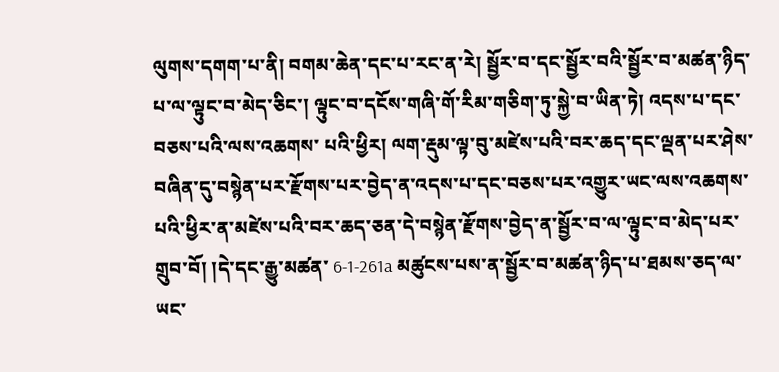ལུགས་དགག་པ་ནི། བགམ་ཆེན་དང་པ་རང་ན་རེ། སྦྱོར་བ་དང་སྦྱོར་བའི་སྦྱོར་བ་མཚན་ཉིད་པ་ལ་ལྟུང་བ་མེད་ཅིང་། ལྟུང་བ་དངོས་གཞི་གོ་རིམ་གཅིག་ཏུ་སྐྱེ་བ་ཡིན་ཏེ། འདས་པ་དང་བཅས་པའི་ལས་འཆགས་ པའི་ཕྱིར། ལག་རྡུམ་ལྟ་བུ་མཛེས་པའི་བར་ཆད་དང་ལྡན་པར་ཤེས་བཞིན་དུ་བསྙེན་པར་རྫོགས་པར་བྱེད་ན་འདས་པ་དང་བཅས་པར་འགྱུར་ཡང་ལས་འཆགས་པའི་ཕྱིར་ན་མཛེས་པའི་བར་ཆད་ཅན་དེ་བསྙེན་རྫོགས་བྱེད་ན་སྦྱོར་བ་ལ་ལྟུང་བ་མེད་པར་གྲུབ་བོ། །དེ་དང་རྒྱུ་མཚན་ 6-1-261a མཚུངས་པས་ན་སྦྱོར་བ་མཚན་ཉིད་པ་ཐམས་ཅད་ལ་ཡང་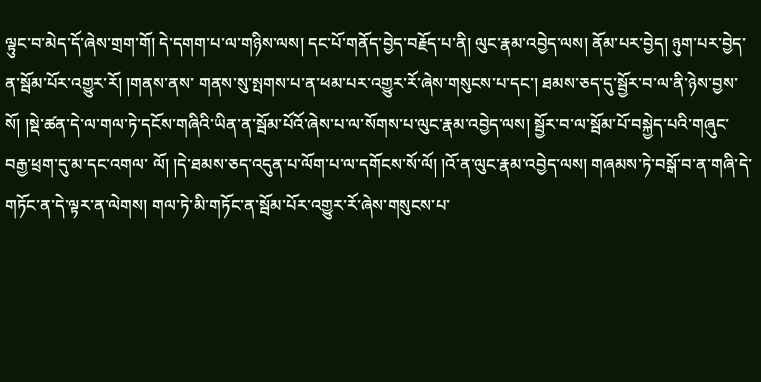ལྟུང་བ་མེད་དོ་ཞེས་གྲག་གོ། དེ་དགག་པ་ལ་གཉིས་ལས། དང་པོ་གནོད་བྱེད་བརྗོད་པ་ནི། ལུང་རྣམ་འབྱེད་ལས། ནོམ་པར་བྱེད། ཉུག་པར་བྱེད་ན་སྦོམ་པོར་འགྱུར་རོ། །གནས་ནས་ གནས་སུ་སྤགས་པ་ན་ཕམ་པར་འགྱུར་རོ་ཞེས་གསུངས་པ་དང་། ཐམས་ཅད་དུ་སྦྱོར་བ་ལ་ནི་ཉེས་བྱས་སོ། །སྡེ་ཚན་དེ་ལ་གལ་ཏེ་དངོས་གཞིའི་ཡིན་ན་སྦོམ་པོའོ་ཞེས་པ་ལ་སོགས་པ་ལུང་རྣམ་འབྱེད་ལས། སྦྱོར་བ་ལ་སྦོམ་པོ་བསྐྱེད་པའི་གཞུང་བརྒྱ་ཕྲག་དུ་མ་དང་འགལ་ ལོ། །དེ་ཐམས་ཅད་འདུན་པ་ལོག་པ་ལ་དགོངས་སོ་ལོ། །འོ་ན་ལུང་རྣམ་འབྱེད་ལས། གཞམས་ཏེ་བསྒོ་བ་ན་གཞི་དེ་གཏོང་ན་དེ་ལྟར་ན་ལེགས། གལ་ཏེ་མི་གཏོང་ན་སྦོམ་པོར་འགྱུར་རོ་ཞེས་གསུངས་པ་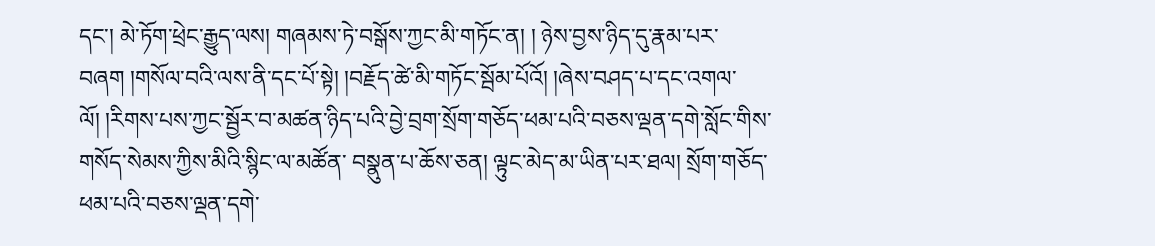དང་། མེ་ཏོག་ཕྲེང་རྒྱུད་ལས། གཞམས་ཏེ་བསྒོས་ཀྱང་མི་གཏོང་ན། ། ཉེས་བྱས་ཉིད་དུ་རྣམ་པར་བཞག །གསོལ་བའི་ལས་ནི་དང་པོ་སྟེ། །བརྗོད་ཚེ་མི་གཏོང་སྦོམ་པོའོ། །ཞེས་བཤད་པ་དང་འགལ་ལོ། །རིགས་པས་ཀྱང་སྦྱོར་བ་མཚན་ཉིད་པའི་བྱེ་བྲག་སྲོག་གཅོད་ཕམ་པའི་བཅས་ལྡན་དགེ་སློང་གིས་གསོད་སེམས་ཀྱིས་མིའི་སྙིང་ལ་མཚོན་ བསྣུན་པ་ཆོས་ཅན། ལྟུང་མེད་མ་ཡིན་པར་ཐལ། སྲོག་གཅོད་ཕམ་པའི་བཅས་ལྡན་དགེ་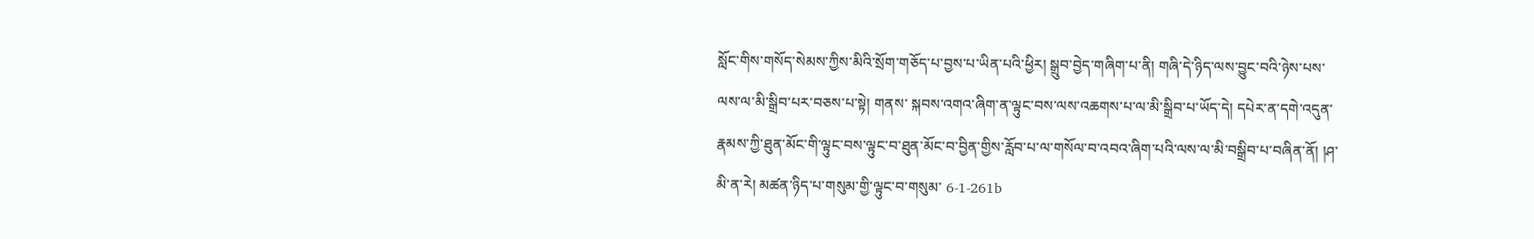སློང་གིས་གསོད་སེམས་ཀྱིས་མིའི་སྲོག་གཅོད་པ་བྱས་པ་ཡིན་པའི་ཕྱིར། སྒྲུབ་བྱེད་གཞིག་པ་ནི། གཞི་དེ་ཉིད་ལས་བྱུང་བའི་ཉེས་པས་ལས་ལ་མི་སྒྲིབ་པར་བཅས་པ་སྟེ། གནས་ སྐབས་འགའ་ཞིག་ན་ལྟུང་བས་ལས་འཆགས་པ་ལ་མི་སྒྲིབ་པ་ཡོད་དེ། དཔེར་ན་དགེ་འདུན་རྣམས་ཀྱི་ཐུན་མོང་གི་ལྟུང་བས་ལྟུང་བ་ཐུན་མོང་བ་བྱིན་གྱིས་རློབ་པ་ལ་གསོལ་བ་འབའ་ཞིག་པའི་ལས་ལ་མི་བསྒྲིབ་པ་བཞིན་ནོ། །ཤ་མི་ན་རེ། མཚན་ཉིད་པ་གསུམ་གྱི་ལྟུང་བ་གསུམ་ 6-1-261b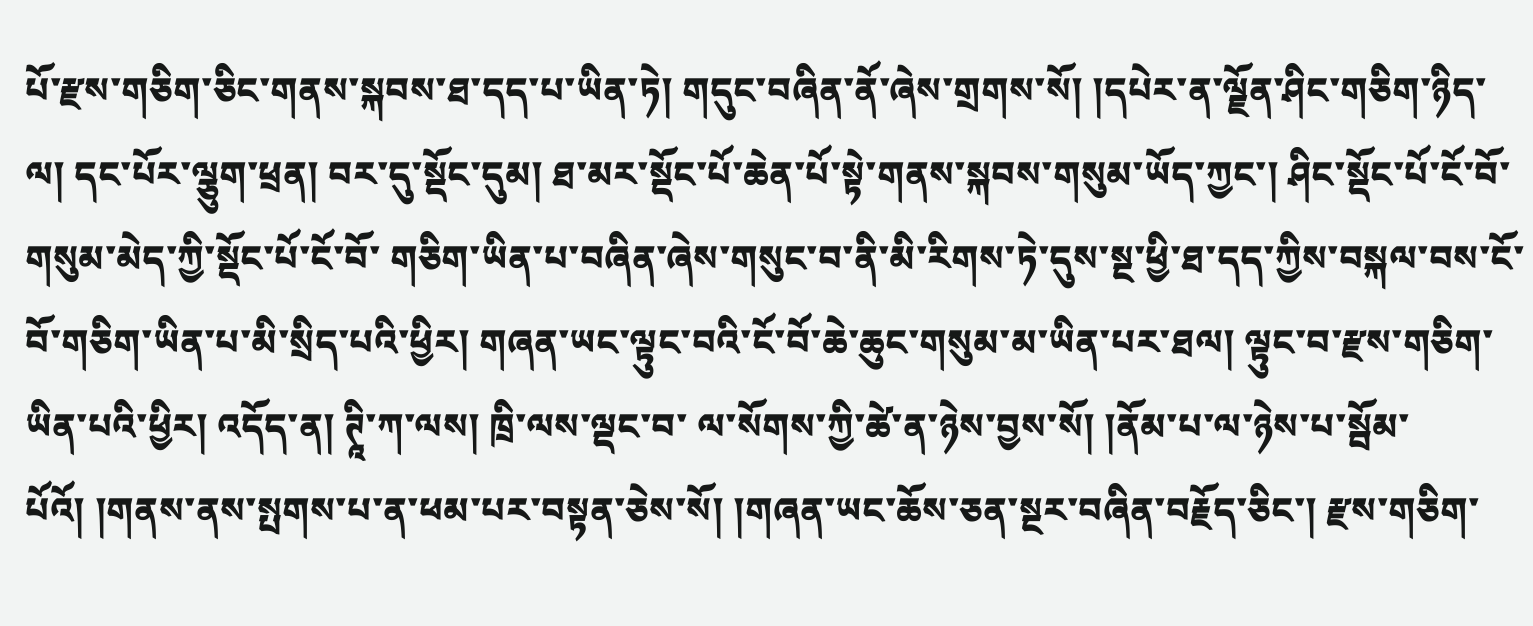པོ་རྫས་གཅིག་ཅིང་གནས་སྐབས་ཐ་དད་པ་ཡིན་ཏེ། གདུང་བཞིན་ནོ་ཞེས་གྲགས་སོ། །དཔེར་ན་ལྗོན་ཤིང་གཅིག་ཉིད་ལ། དང་པོར་ལྕུག་ཕྲན། བར་དུ་སྡོང་དུམ། ཐ་མར་སྡོང་པོ་ཆེན་པོ་སྟེ་གནས་སྐབས་གསུམ་ཡོད་ཀྱང་། ཤིང་སྡོང་པོ་ངོ་བོ་གསུམ་མེད་ཀྱི་སྡོང་པོ་ངོ་བོ་ གཅིག་ཡིན་པ་བཞིན་ཞེས་གསུང་བ་ནི་མི་རིགས་ཏེ་དུས་སྔ་ཕྱི་ཐ་དད་ཀྱིས་བསྐལ་བས་ངོ་བོ་གཅིག་ཡིན་པ་མི་སྲིད་པའི་ཕྱིར། གཞན་ཡང་ལྟུང་བའི་ངོ་བོ་ཆེ་ཆུང་གསུམ་མ་ཡིན་པར་ཐལ། ལྟུང་བ་རྫས་གཅིག་ཡིན་པའི་ཕྱིར། འདོད་ན། ཊཱི་ཀ་ལས། ཁྲི་ལས་ལྡང་བ་ ལ་སོགས་ཀྱི་ཚེ་ན་ཉེས་བྱས་སོ། །ནོམ་པ་ལ་ཉེས་པ་སྦོམ་པོའོ། །གནས་ནས་སྤགས་པ་ན་ཕམ་པར་བསྟན་ཅེས་སོ། །གཞན་ཡང་ཆོས་ཅན་སྔར་བཞིན་བརྗོད་ཅིང་། རྫས་གཅིག་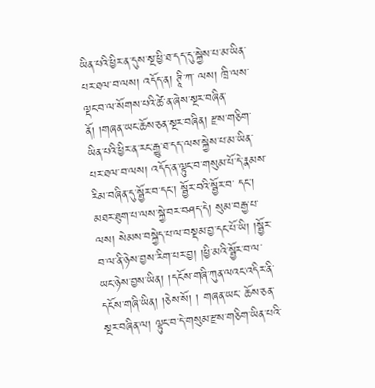ཡིན་པའི་ཕྱིར་ན་དུས་སྔ་ཕྱི་ཐ་དད་དུ་སྐྱེས་པ་མ་ཡིན་པར་ཐལ་བ་ལས། འདོད་ན། ཊཱི་ཀ་ ལས། ཁྲི་ལས་ལྡང་བ་ལ་སོགས་པའི་ཚེ་ན་ཞེས་སྔར་བཞིན་ནོ། །གཞན་ཡང་ཆོས་ཅན་སྔར་བཞིན། རྫས་གཅིག་ཡིན་པའི་ཕྱིར་ན་རང་རྒྱུ་ཐ་དད་ལས་སྐྱེས་པ་མ་ཡིན་པར་ཐལ་བ་ལས། འདོད་ན་ལྟུང་བ་གསུམ་པོ་དེ་རྣམས་རིམ་བཞིན་དུ་སྦྱོར་བ་དང་། སྦྱོར་བའི་སྦྱོར་བ་ དང་། མཐར་ཐུག་པ་ལས་སྐྱེ་བར་བཤད་དེ། སུམ་བརྒྱ་པ་ལས། སེམས་བསྐྱེད་པ་ལ་བསྡམ་བྱ་དང་པོ་ཡི། །སྦྱོར་བ་ལ་ནི་ཉེས་བྱས་རིག་པར་བྱ། །ཕྱི་མའི་སྦྱོར་བ་ལ་ཡང་ཉེས་བྱས་ཡིན། །དངོས་གཞི་ཀུན་ལའང་འདིར་ནི་དངོས་གཞི་ཡིན། །ཅེས་སོ། ། གཞན་ཡང་ ཆོས་ཅན་སྔར་བཞིན་ལ། ལྟུང་བ་དེ་གསུམ་རྫས་གཅིག་ཡིན་པའི་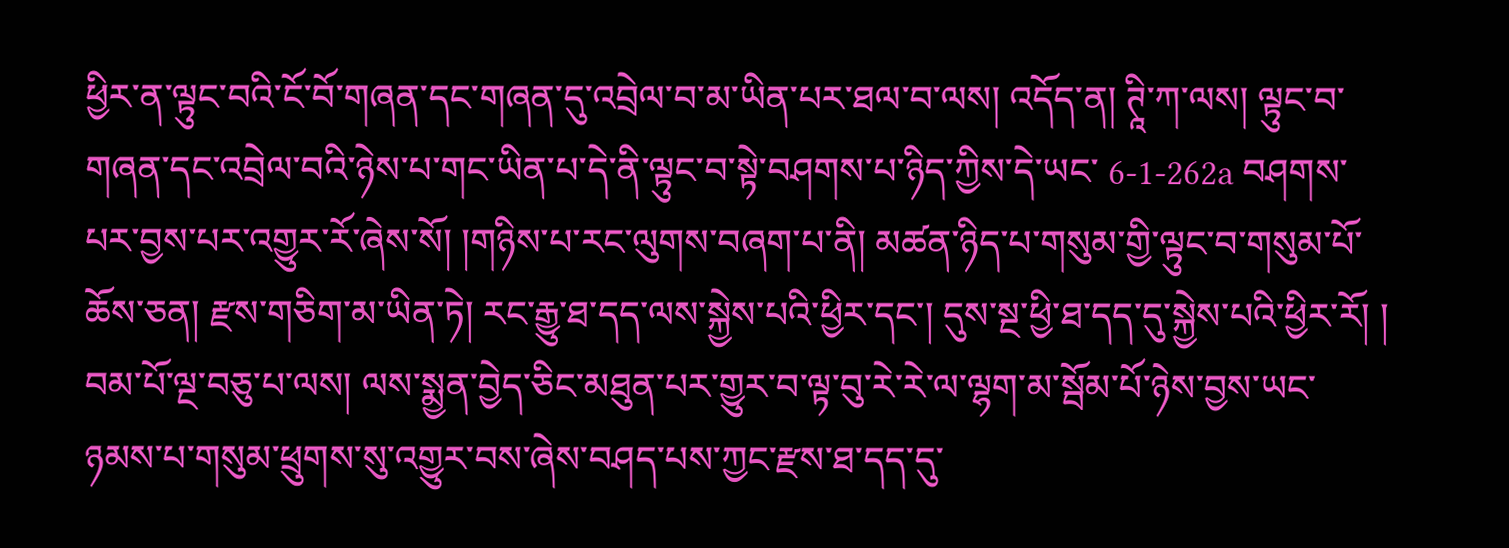ཕྱིར་ན་ལྟུང་བའི་ངོ་བོ་གཞན་དང་གཞན་དུ་འབྲེལ་བ་མ་ཡིན་པར་ཐལ་བ་ལས། འདོད་ན། ཊཱི་ཀ་ལས། ལྟུང་བ་གཞན་དང་འབྲེལ་བའི་ཉེས་པ་གང་ཡིན་པ་དེ་ནི་ལྟུང་བ་སྟེ་བཤགས་པ་ཉིད་ཀྱིས་དེ་ཡང་ 6-1-262a བཤགས་པར་བྱས་པར་འགྱུར་རོ་ཞེས་སོ། །གཉིས་པ་རང་ལུགས་བཞག་པ་ནི། མཚན་ཉིད་པ་གསུམ་གྱི་ལྟུང་བ་གསུམ་པོ་ཆོས་ཅན། རྫས་གཅིག་མ་ཡིན་ཏེ། རང་རྒྱུ་ཐ་དད་ལས་སྐྱེས་པའི་ཕྱིར་དང་། དུས་སྔ་ཕྱི་ཐ་དད་དུ་སྐྱེས་པའི་ཕྱིར་རོ། ། བམ་པོ་ལྔ་བཅུ་པ་ལས། ལས་སྨྱན་བྱེད་ཅིང་མཐུན་པར་གྱུར་བ་ལྟ་བུ་རེ་རེ་ལ་ལྷག་མ་སྦོམ་པོ་ཉེས་བྱས་ཡང་ཉམས་པ་གསུམ་ཕྲུགས་སུ་འགྱུར་བས་ཞེས་བཤད་པས་ཀྱང་རྫས་ཐ་དད་དུ་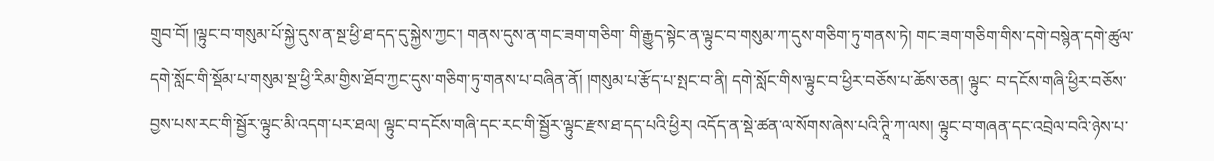གྲུབ་བོ། །ལྟུང་བ་གསུམ་པོ་སྐྱེ་དུས་ན་སྔ་ཕྱི་ཐ་དད་དུ་སྐྱེས་ཀྱང་། གནས་དུས་ན་གང་ཟག་གཅིག་ གི་རྒྱུད་སྟེང་ན་ལྟུང་བ་གསུམ་ཀ་དུས་གཅིག་ཏུ་གནས་ཏེ། གང་ཟག་གཅིག་གིས་དགེ་བསྙེན་དགེ་ཚུལ་དགེ་སློང་གི་སྡོམ་པ་གསུམ་སྔ་ཕྱི་རིམ་གྱིས་ཐོབ་ཀྱང་དུས་གཅིག་ཏུ་གནས་པ་བཞིན་ནོ། །གསུམ་པ་རྩོད་པ་སྤང་བ་ནི། དགེ་སློང་གིས་ལྟུང་བ་ཕྱིར་བཅོས་པ་ཆོས་ཅན། ལྟུང་ བ་དངོས་གཞི་ཕྱིར་བཅོས་བྱས་པས་རང་གི་སྦྱོར་ལྟུང་མི་འདག་པར་ཐལ། ལྟུང་བ་དངོས་གཞི་དང་རང་གི་སྦྱོར་ལྟུང་རྫས་ཐ་དད་པའི་ཕྱིར། འདོད་ན་སྡེ་ཚན་ལ་སོགས་ཞེས་པའི་ཊཱི་ཀ་ལས། ལྟུང་བ་གཞན་དང་འབྲེལ་བའི་ཉེས་པ་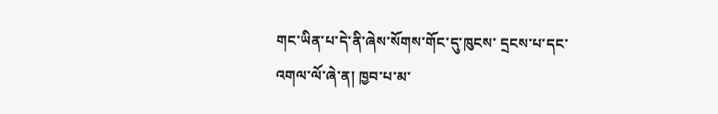གང་ཡིན་པ་དེ་ནི་ཞེས་སོགས་གོང་དུ་ཁུངས་ དྲངས་པ་དང་འགལ་ལོ་ཞེ་ན། ཁྱབ་པ་མ་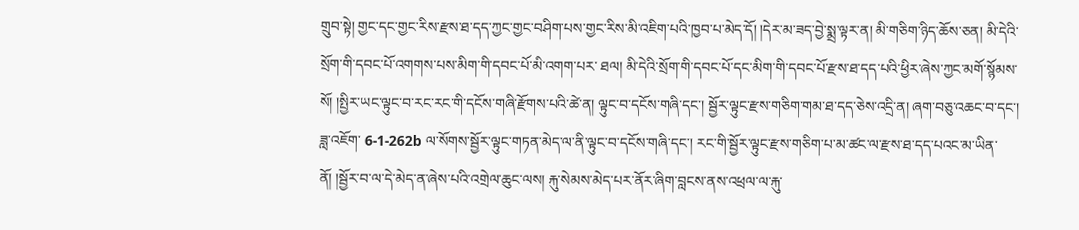གྲུབ་སྟེ། གྱང་དང་གྱང་རིས་རྫས་ཐ་དད་ཀྱང་གྱང་བཤིག་པས་གྱང་རིས་མི་འཇིག་པའི་ཁྱབ་པ་མེད་དོ། །དེར་མ་ཟད་བྱེ་སྨྲ་ལྟར་ན། མི་གཅིག་ཉིད་ཆོས་ཅན། མི་དེའི་སྲོག་གི་དབང་པོ་འགགས་པས་མིག་གི་དབང་པོ་མི་འགག་པར་ ཐལ། མི་དེའི་སྲོག་གི་དབང་པོ་དང་མིག་གི་དབང་པོ་རྫས་ཐ་དད་པའི་ཕྱིར་ཞེས་ཀྱང་མགོ་སྙོམས་སོ། །སྤྱིར་ཡང་ལྟུང་བ་རང་རང་གི་དངོས་གཞི་རྫོགས་པའི་ཚེ་ན། ལྟུང་བ་དངོས་གཞི་དང་། སྦྱོར་ལྟུང་རྫས་གཅིག་གམ་ཐ་དད་ཅེས་འདྲི་ན། ཞག་བཅུ་འཆང་བ་དང་། ཟླ་འཇོག་ 6-1-262b ལ་སོགས་སྦྱོར་ལྟུང་གཏན་མེད་ལ་ནི་ལྟུང་བ་དངོས་གཞི་དང་། རང་གི་སྦྱོར་ལྟུང་རྫས་གཅིག་པ་མ་ཚང་ལ་རྫས་ཐ་དད་པའང་མ་ཡིན་ནོ། །སྦྱོར་བ་ལ་དེ་མེད་ན་ཞེས་པའི་འགྲེལ་ཆུང་ལས། རྐུ་སེམས་མེད་པར་ནོར་ཞིག་བླངས་ནས་འཕྲལ་ལ་རྐུ་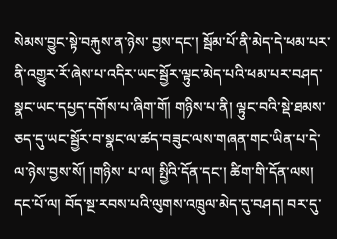སེམས་བྱུང་སྟེ་བརྐུས་ན་ཉེས་ བྱས་དང་། སྦོམ་པོ་ནི་མེད་དེ་ཕམ་པར་ནི་འགྱུར་རོ་ཞེས་པ་འདིར་ཡང་སྦྱོར་ལྟུང་མེད་པའི་ཕམ་པར་བཤད་སྣང་ཡང་དཔྱད་དགོས་པ་ཞིག་གོ། གཉིས་པ་ནི། ལྟུང་བའི་སྡེ་ཐམས་ཅད་དུ་ཡང་སྦྱོར་བ་སྣང་ལ་ཚད་བཟུང་ལས་གཞན་གང་ཡིན་པ་དེ་ལ་ཉེས་བྱས་སོ། །གཉིས་ པ་ལ། སྤྱིའི་དོན་དང་། ཚིག་གི་དོན་ལས། དང་པོ་ལ། བོད་སྔ་རབས་པའི་ལུགས་འཁྲུལ་མེད་དུ་བཤད། བར་དུ་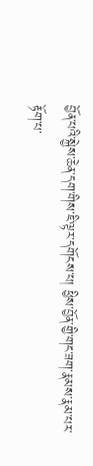བྱོན་པའི་སྐྱེས་ཆེན་དག་གིས་ཇི་ལྟར་དགོངས་པ། ཕྱིས་བྱོན་གྱི་གང་ཟག་རྣམས་རྣམ་པར་རྟོག་པ་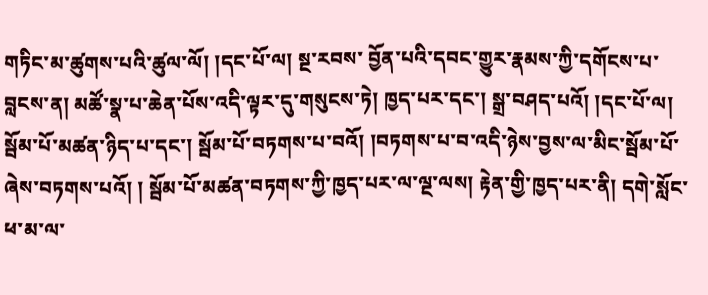གཏིང་མ་ཚུགས་པའི་ཚུལ་ལོ། །དང་པོ་ལ། སྔ་རབས་ བྱོན་པའི་དབང་གྱུར་རྣམས་ཀྱི་དགོངས་པ་བླངས་ན། མཚོ་སྣ་པ་ཆེན་པོས་འདི་ལྟར་དུ་གསུངས་ཏེ། ཁྱད་པར་དང་། སྒྲ་བཤད་པའོ། །དང་པོ་ལ། སྦོམ་པོ་མཚན་ཉིད་པ་དང་། སྦོམ་པོ་བཏགས་པ་བའོ། །བཏགས་པ་བ་འདི་ཉེས་བྱས་ལ་མིང་སྦོམ་པོ་ཞེས་བཏགས་པའོ། ། སྦོམ་པོ་མཚན་བཏགས་ཀྱི་ཁྱད་པར་ལ་ལྔ་ལས། རྟེན་གྱི་ཁྱད་པར་ནི། དགེ་སློང་ཕ་མ་ལ་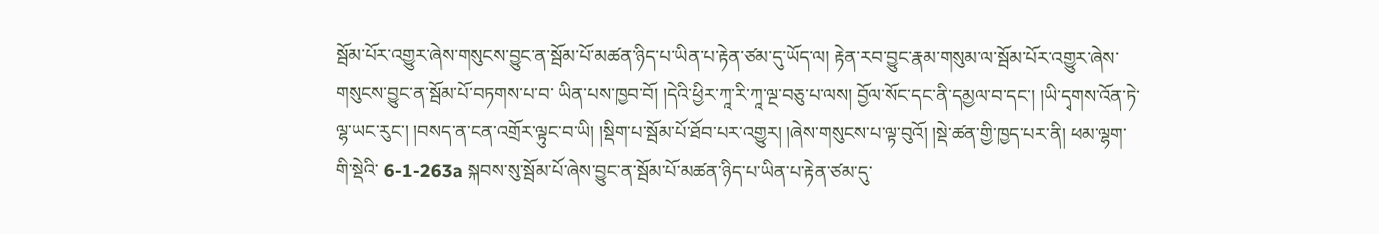སྦོམ་པོར་འགྱུར་ཞེས་གསུངས་བྱུང་ན་སྦོམ་པོ་མཚན་ཉིད་པ་ཡིན་པ་རྟེན་ཙམ་དུ་ཡོད་ལ། རྟེན་རབ་བྱུང་རྣམ་གསུམ་ལ་སྦོམ་པོར་འགྱུར་ཞེས་གསུངས་བྱུང་ན་སྦོམ་པོ་བཏགས་པ་བ་ ཡིན་པས་ཁྱབ་བོ། །དེའི་ཕྱིར་ཀཱ་རི་ཀཱ་ལྔ་བཅུ་པ་ལས། བྱོལ་སོང་དང་ནི་དམྱལ་བ་དང་། །ཡི་དྭགས་འོན་ཏེ་ལྷ་ཡང་རུང་། །བསད་ན་ངན་འགྲོར་ལྟུང་བ་ཡི། །སྡིག་པ་སྦོམ་པོ་ཐོབ་པར་འགྱུར། །ཞེས་གསུངས་པ་ལྟ་བུའོ། །སྡེ་ཚན་གྱི་ཁྱད་པར་ནི། ཕམ་ལྷག་གི་སྡེའི་ 6-1-263a སྐབས་སུ་སྦོམ་པོ་ཞེས་བྱུང་ན་སྦོམ་པོ་མཚན་ཉིད་པ་ཡིན་པ་རྟེན་ཙམ་དུ་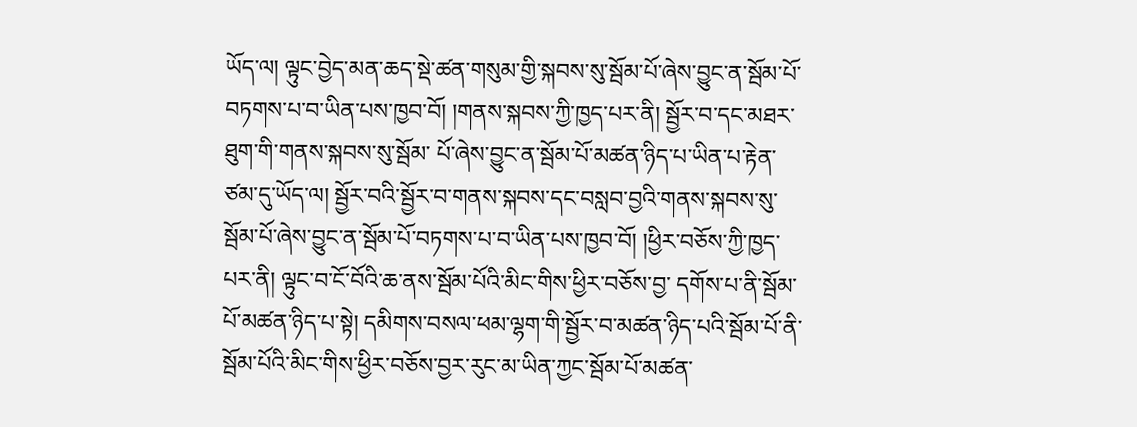ཡོད་ལ། ལྟུང་བྱེད་མན་ཆད་སྡེ་ཚན་གསུམ་གྱི་སྐབས་སུ་སྦོམ་པོ་ཞེས་བྱུང་ན་སྦོམ་པོ་བཏགས་པ་བ་ཡིན་པས་ཁྱབ་བོ། །གནས་སྐབས་ཀྱི་ཁྱད་པར་ནི། སྦྱོར་བ་དང་མཐར་ཐུག་གི་གནས་སྐབས་སུ་སྦོམ་ པོ་ཞེས་བྱུང་ན་སྦོམ་པོ་མཚན་ཉིད་པ་ཡིན་པ་རྟེན་ཙམ་དུ་ཡོད་ལ། སྦྱོར་བའི་སྦྱོར་བ་གནས་སྐབས་དང་བསླབ་བྱའི་གནས་སྐབས་སུ་སྦོམ་པོ་ཞེས་བྱུང་ན་སྦོམ་པོ་བཏགས་པ་བ་ཡིན་པས་ཁྱབ་བོ། །ཕྱིར་བཅོས་ཀྱི་ཁྱད་པར་ནི། ལྟུང་བ་ངོ་བོའི་ཆ་ནས་སྦོམ་པོའི་མིང་གིས་ཕྱིར་བཅོས་བྱ་ དགོས་པ་ནི་སྦོམ་པོ་མཚན་ཉིད་པ་སྟེ། དམིགས་བསལ་ཕམ་ལྷག་གི་སྦྱོར་བ་མཚན་ཉིད་པའི་སྦོམ་པོ་ནི་སྦོམ་པོའི་མིང་གིས་ཕྱིར་བཅོས་བྱར་རུང་མ་ཡིན་ཀྱང་སྦོམ་པོ་མཚན་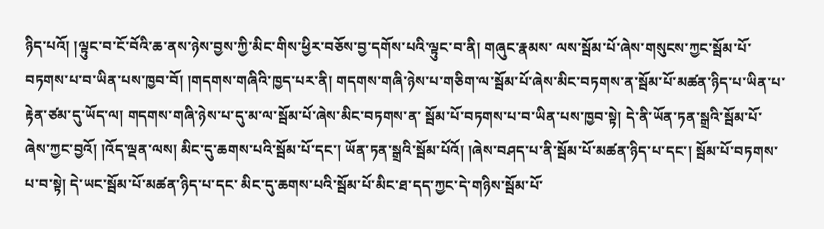ཉིད་པའོ། །ལྟུང་བ་ངོ་བོའི་ཆ་ནས་ཉེས་བྱས་ཀྱི་མིང་གིས་ཕྱིར་བཅོས་བྱ་དགོས་པའི་ལྟུང་བ་ནི། གཞུང་རྣམས་ ལས་སྦོམ་པོ་ཞེས་གསུངས་ཀྱང་སྦོམ་པོ་བཏགས་པ་བ་ཡིན་པས་ཁྱབ་བོ། །གདགས་གཞིའི་ཁྱད་པར་ནི། གདགས་གཞི་ཉེས་པ་གཅིག་ལ་སྦོམ་པོ་ཞེས་མིང་བཏགས་ན་སྦོམ་པོ་མཚན་ཉིད་པ་ཡིན་པ་རྟེན་ཙམ་དུ་ཡོད་ལ། གདགས་གཞི་ཉེས་པ་དུ་མ་ལ་སྦོམ་པོ་ཞེས་མིང་བཏགས་ན་ སྦོམ་པོ་བཏགས་པ་བ་ཡིན་པས་ཁྱབ་སྟེ། དེ་ནི་ཡོན་ཏན་སྒྲའི་སྦོམ་པོ་ཞེས་ཀྱང་བྱའོ། །འོད་ལྡན་ལས། མིང་དུ་ཆགས་པའི་སྦོམ་པོ་དང་། ཡོན་ཏན་སྒྲའི་སྦོམ་པོའོ། །ཞེས་བཤད་པ་ནི་སྦོམ་པོ་མཚན་ཉིད་པ་དང་། སྦོམ་པོ་བཏགས་པ་བ་སྟེ། དེ་ཡང་སྦོམ་པོ་མཚན་ཉིད་པ་དང་ མིང་དུ་ཆགས་པའི་སྦོམ་པོ་མིང་ཐ་དད་ཀྱང་དེ་གཉིས་སྦོམ་པོ་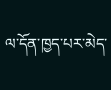ལ་དོན་ཁྱད་པར་མེད་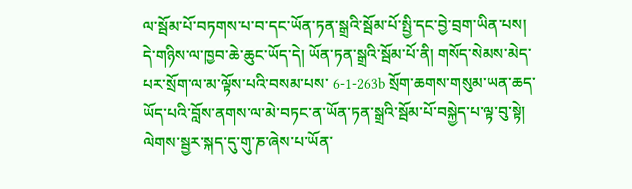ལ་སྦོམ་པོ་བཏགས་པ་བ་དང་ཡོན་ཏན་སྒྲའི་སྦོམ་པོ་སྤྱི་དང་བྱེ་བྲག་ཡིན་པས། དེ་གཉིས་ལ་ཁྱབ་ཆེ་ཆུང་ཡོད་དེ། ཡོན་ཏན་སྒྲའི་སྦོམ་པོ་ནི། གསོད་སེམས་མེད་པར་སྲོག་ལ་མ་ལྟོས་པའི་བསམ་པས་ 6-1-263b སྲོག་ཆགས་གསུམ་ཡན་ཆད་ཡོད་པའི་བློས་ནགས་ལ་མེ་བཏང་ན་ཡོན་ཏན་སྒྲའི་སྦོམ་པོ་བསྐྱེད་པ་ལྟ་བུ་སྟེ། ལེགས་སྦྱར་སྐད་དུ་གུ་ཎ་ཞེས་པ་ཡོན་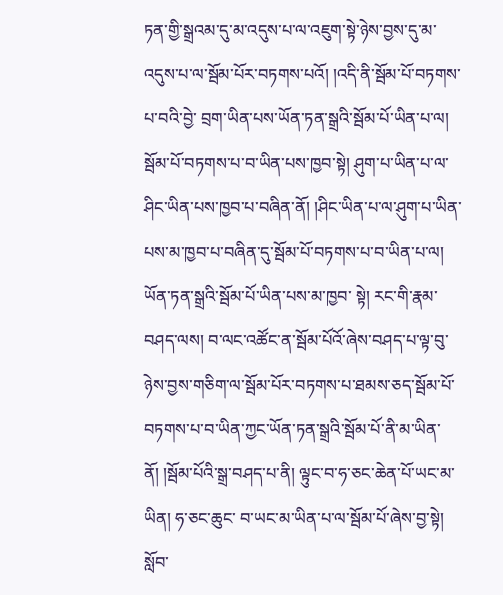ཏན་གྱི་སྒྲའམ་དུ་མ་འདུས་པ་ལ་འཇུག་སྟེ་ཉེས་བྱས་དུ་མ་འདུས་པ་ལ་སྦོམ་པོར་བཏགས་པའོ། །འདི་ནི་སྦོམ་པོ་བཏགས་པ་བའི་བྱེ་ བྲག་ཡིན་པས་ཡོན་ཏན་སྒྲའི་སྦོམ་པོ་ཡིན་པ་ལ། སྦོམ་པོ་བཏགས་པ་བ་ཡིན་པས་ཁྱབ་སྟེ། ཤུག་པ་ཡིན་པ་ལ་ཤིང་ཡིན་པས་ཁྱབ་པ་བཞིན་ནོ། །ཤིང་ཡིན་པ་ལ་ཤུག་པ་ཡིན་པས་མ་ཁྱབ་པ་བཞིན་དུ་སྦོམ་པོ་བཏགས་པ་བ་ཡིན་པ་ལ། ཡོན་ཏན་སྒྲའི་སྦོམ་པོ་ཡིན་པས་མ་ཁྱབ་ སྟེ། རང་གི་རྣམ་བཤད་ལས། བ་ལང་འཚོང་ན་སྦོམ་པོའོ་ཞེས་བཤད་པ་ལྟ་བུ་ཉེས་བྱས་གཅིག་ལ་སྦོམ་པོར་བཏགས་པ་ཐམས་ཅད་སྦོམ་པོ་བཏགས་པ་བ་ཡིན་ཀྱང་ཡོན་ཏན་སྒྲའི་སྦོམ་པོ་ནི་མ་ཡིན་ནོ། །སྦོམ་པོའི་སྒྲ་བཤད་པ་ནི། ལྟུང་བ་ཧ་ཅང་ཆེན་པོ་ཡང་མ་ཡིན། ཧ་ཅང་ཆུང་ བ་ཡང་མ་ཡིན་པ་ལ་སྦོམ་པོ་ཞེས་བྱ་སྟེ། སློབ་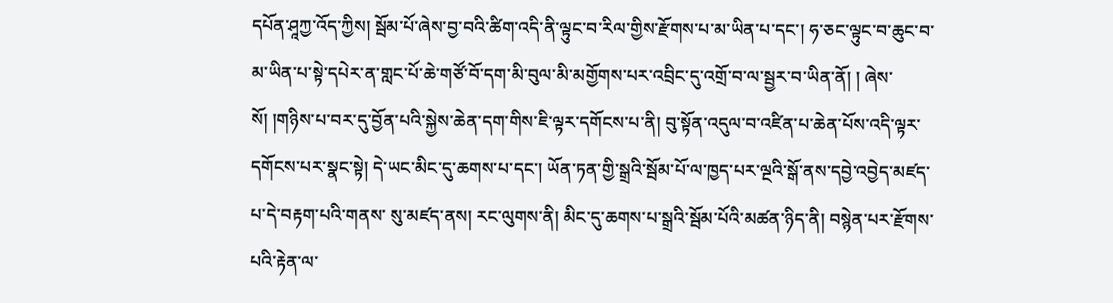དཔོན་ཤཱཀྱ་འོད་ཀྱིས། སྦོམ་པོ་ཞེས་བྱ་བའི་ཚིག་འདི་ནི་ལྟུང་བ་རིལ་གྱིས་རྫོགས་པ་མ་ཡིན་པ་དང་། ཧ་ཅང་ལྟུང་བ་ཆུང་བ་མ་ཡིན་པ་སྟེ་དཔེར་ན་གླང་པོ་ཆེ་གཙོ་བོ་དག་མི་བུལ་མི་མགྱོགས་པར་འབྲིང་དུ་འགྲོ་བ་ལ་སྦྱར་བ་ཡིན་ནོ། ། ཞེས་སོ། །གཉིས་པ་བར་དུ་བྱོན་པའི་སྐྱེས་ཆེན་དག་གིས་ཇི་ལྟར་དགོངས་པ་ནི། བུ་སྟོན་འདུལ་བ་འཛིན་པ་ཆེན་པོས་འདི་ལྟར་དགོངས་པར་སྣང་སྟེ། དེ་ཡང་མིང་དུ་ཆགས་པ་དང་། ཡོན་ཏན་གྱི་སྒྲའི་སྦོམ་པོ་ལ་ཁྱད་པར་ལྔའི་སྒོ་ནས་དབྱེ་འབྱེད་མཛད་པ་དེ་བརྟག་པའི་གནས་ སུ་མཛད་ནས། རང་ལུགས་ནི། མིང་དུ་ཆགས་པ་སྒྲའི་སྦོམ་པོའི་མཚན་ཉིད་ནི། བསྙེན་པར་རྫོགས་པའི་རྟེན་ལ་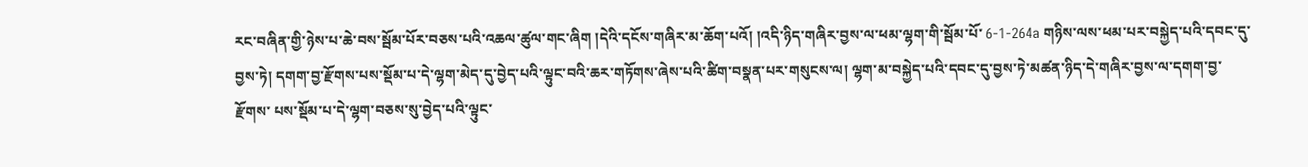རང་བཞིན་གྱི་ཉེས་པ་ཆེ་བས་སྦོམ་པོར་བཅས་པའི་འཆལ་ཚུལ་གང་ཞིག །དེའི་དངོས་གཞིར་མ་ཆོག་པའོ། །འདི་ཉིད་གཞིར་བྱས་ལ་ཕམ་ལྷག་གི་སྦོམ་པོ་ 6-1-264a གཉིས་ལས་ཕམ་པར་བསྐྱེད་པའི་དབང་དུ་བྱས་ཏེ། དགག་བྱ་རྫོགས་པས་སྡོམ་པ་དེ་ལྷག་མེད་དུ་བྱེད་པའི་ལྟུང་བའི་ཆར་གཏོགས་ཞེས་པའི་ཚིག་བསྣན་པར་གསུངས་ལ། ལྷག་མ་བསྐྱེད་པའི་དབང་དུ་བྱས་ཏེ་མཚན་ཉིད་དེ་གཞིར་བྱས་ལ་དགག་བྱ་རྫོགས་ པས་སྡོམ་པ་དེ་ལྷག་བཅས་སུ་བྱེད་པའི་ལྟུང་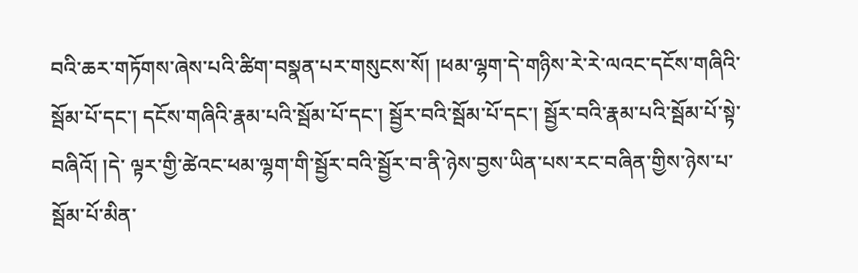བའི་ཆར་གཏོགས་ཞེས་པའི་ཚིག་བསྣན་པར་གསུངས་སོ། །ཕམ་ལྷག་དེ་གཉིས་རེ་རེ་ལའང་དངོས་གཞིའི་སྦོམ་པོ་དང་། དངོས་གཞིའི་རྣམ་པའི་སྦོམ་པོ་དང་། སྦྱོར་བའི་སྦོམ་པོ་དང་། སྦྱོར་བའི་རྣམ་པའི་སྦོམ་པོ་སྟེ་བཞིའོ། །དེ་ ལྟར་གྱི་ཚེའང་ཕམ་ལྷག་གི་སྦྱོར་བའི་སྦྱོར་བ་ནི་ཉེས་བྱས་ཡིན་པས་རང་བཞིན་གྱིས་ཉེས་པ་སྦོམ་པོ་མིན་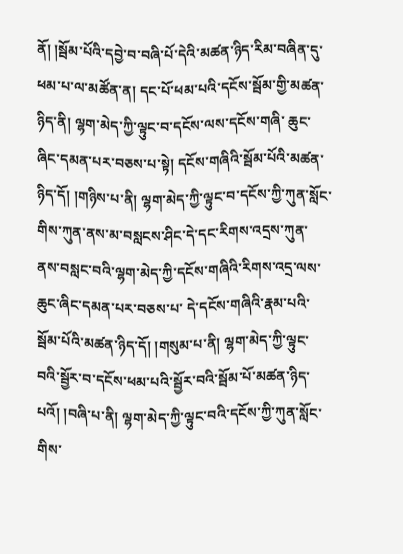ནོ། །སྦོམ་པོའི་དབྱེ་བ་བཞི་པོ་དེའི་མཚན་ཉིད་རིམ་བཞིན་དུ་ཕམ་པ་ལ་མཚོན་ན། དང་པོ་ཕམ་པའི་དངོས་སྦོམ་གྱི་མཚན་ཉིད་ནི། ལྷག་མེད་ཀྱི་ལྟུང་བ་དངོས་ལས་དངོས་གཞི་ ཆུང་ཞིང་དམན་པར་བཅས་པ་སྟེ། དངོས་གཞིའི་སྦོམ་པོའི་མཚན་ཉིད་དོ། །གཉིས་པ་ནི། ལྷག་མེད་ཀྱི་ལྟུང་བ་དངོས་ཀྱི་ཀུན་སློང་གིས་ཀུན་ནས་མ་བསླངས་ཤིང་དེ་དང་རིགས་འདྲས་ཀུན་ནས་བསླང་བའི་ལྷག་མེད་ཀྱི་དངོས་གཞིའི་རིགས་འདྲ་ལས་ཆུང་ཞིང་དམན་པར་བཅས་པ་ དེ་དངོས་གཞིའི་རྣམ་པའི་སྦོམ་པོའི་མཚན་ཉིད་དོ། །གསུམ་པ་ནི། ལྷག་མེད་ཀྱི་ལྟུང་བའི་སྦྱོར་བ་དངོས་ཕམ་པའི་སྦྱོར་བའི་སྦོམ་པོ་མཚན་ཉིད་པའོ། །བཞི་པ་ནི། ལྷག་མེད་ཀྱི་ལྟུང་བའི་དངོས་ཀྱི་ཀུན་སློང་གིས་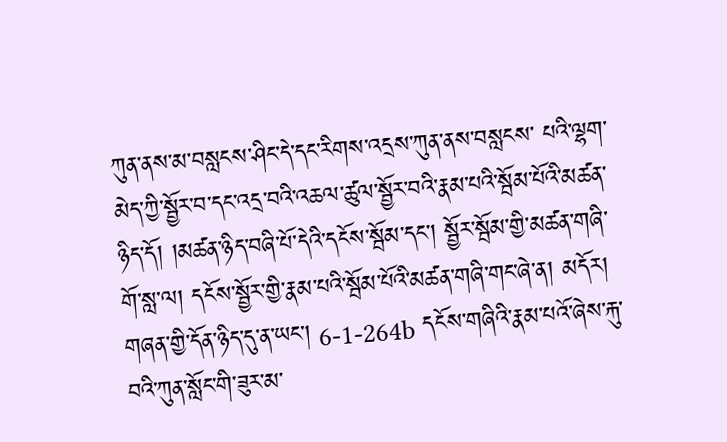ཀུན་ནས་མ་བསླངས་ཤིང་དེ་དང་རིགས་འདྲས་ཀུན་ནས་བསླངས་ པའི་ལྷག་མེད་ཀྱི་སྦྱོར་བ་དང་འདྲ་བའི་འཆལ་ཚུལ་སྦྱོར་བའི་རྣམ་པའི་སྦོམ་པོའི་མཚན་ཉིད་དོ། །མཚན་ཉིད་བཞི་པོ་དེའི་དངོས་སྦོམ་དང་། སྦྱོར་སྦོམ་གྱི་མཚན་གཞི་གོ་སླ་ལ། དངོས་སྦྱོར་གྱི་རྣམ་པའི་སྦོམ་པོའི་མཚན་གཞི་གང་ཞེ་ན། མདོར། གཞན་གྱི་དོན་ཉིད་དུ་ན་ཡང་། 6-1-264b དངོས་གཞིའི་རྣམ་པའོ་ཞེས་རྐུ་བའི་ཀུན་སློང་གི་ཟུར་མ་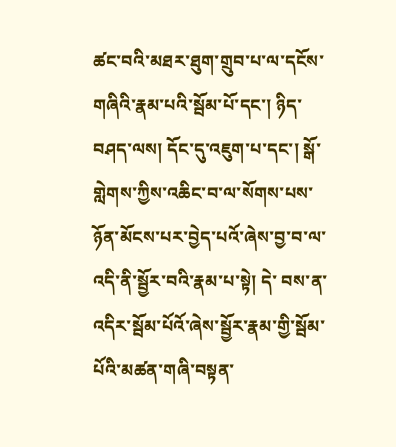ཚང་བའི་མཐར་ཐུག་གྲུབ་པ་ལ་དངོས་གཞིའི་རྣམ་པའི་སྦོམ་པོ་དང་། ཉིད་བཤད་ལས། དོང་དུ་འཇུག་པ་དང་། སྒོ་གླེགས་ཀྱིས་འཆིང་བ་ལ་སོགས་པས་ཉོན་མོངས་པར་བྱེད་པའོ་ཞེས་བྱ་བ་ལ་འདི་ནི་སྦྱོར་བའི་རྣམ་པ་སྟེ། དེ་ བས་ན་འདིར་སྦོམ་པོའོ་ཞེས་སྦྱོར་རྣམ་གྱི་སྦོམ་པོའི་མཚན་གཞི་བསྟན་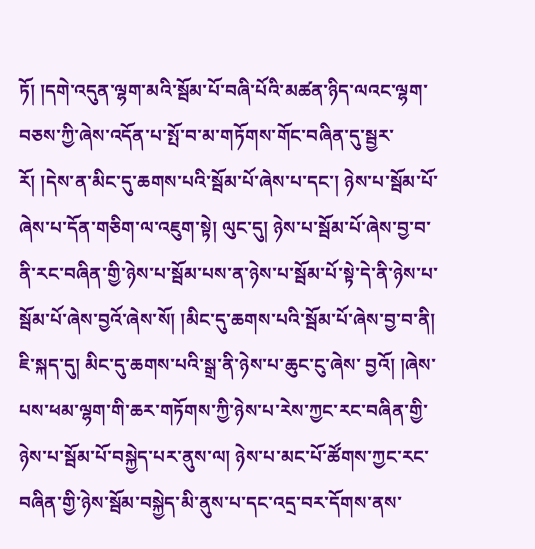ཏོ། །དགེ་འདུན་ལྷག་མའི་སྦོམ་པོ་བཞི་པོའི་མཚན་ཉིད་ལའང་ལྷག་བཅས་ཀྱི་ཞེས་འདོན་པ་སྤོ་བ་མ་གཏོགས་གོང་བཞིན་དུ་སྦྱར་རོ། །དེས་ན་མིང་དུ་ཆགས་པའི་སྦོམ་པོ་ཞེས་པ་དང་། ཉེས་པ་སྦོམ་པོ་ ཞེས་པ་དོན་གཅིག་ལ་འཇུག་སྟེ། ལུང་དུ། ཉེས་པ་སྦོམ་པོ་ཞེས་བྱ་བ་ནི་རང་བཞིན་གྱི་ཉེས་པ་སྦོམ་པས་ན་ཉེས་པ་སྦོམ་པོ་སྟེ་དེ་ནི་ཉེས་པ་སྦོམ་པོ་ཞེས་བྱའོ་ཞེས་སོ། །མིང་དུ་ཆགས་པའི་སྦོམ་པོ་ཞེས་བྱ་བ་ནི། ཇི་སྐད་དུ། མིང་དུ་ཆགས་པའི་སྒྲ་ནི་ཉེས་པ་ཆུང་ངུ་ཞེས་ བྱའོ། །ཞེས་པས་ཕམ་ལྷག་གི་ཆར་གཏོགས་ཀྱི་ཉེས་པ་རེས་ཀྱང་རང་བཞིན་གྱི་ཉེས་པ་སྦོམ་པོ་བསྐྱེད་པར་ནུས་ལ། ཉེས་པ་མང་པོ་ཚོགས་ཀྱང་རང་བཞིན་གྱི་ཉེས་སྦོམ་བསྐྱེད་མི་ནུས་པ་དང་འདྲ་བར་དོགས་ནས་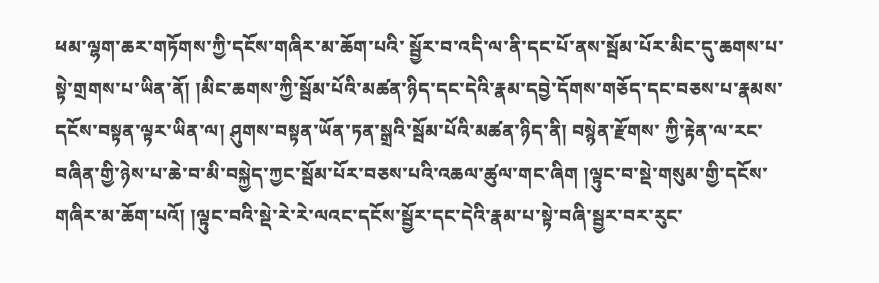ཕམ་ལྷག་ཆར་གཏོགས་ཀྱི་དངོས་གཞིར་མ་ཆོག་པའི་ སྦྱོར་བ་འདི་ལ་ནི་དང་པོ་ནས་སྦོམ་པོར་མིང་དུ་ཆགས་པ་སྟེ་གྲགས་པ་ཡིན་ནོ། །མིང་ཆགས་ཀྱི་སྦོམ་པོའི་མཚན་ཉིད་དང་དེའི་རྣམ་དབྱེ་དོགས་གཅོད་དང་བཅས་པ་རྣམས་དངོས་བསྟན་ལྟར་ཡིན་ལ། ཤུགས་བསྟན་ཡོན་ཏན་སྒྲའི་སྦོམ་པོའི་མཚན་ཉིད་ནི། བསྙེན་རྫོགས་ ཀྱི་རྟེན་ལ་རང་བཞིན་གྱི་ཉེས་པ་ཆེ་བ་མི་བསྐྱེད་ཀྱང་སྦོམ་པོར་བཅས་པའི་འཆལ་ཚུལ་གང་ཞིག །ལྟུང་བ་སྡེ་གསུམ་གྱི་དངོས་གཞིར་མ་ཆོག་པའོ། །ལྟུང་བའི་སྡེ་རེ་རེ་ལའང་དངོས་སྦྱོར་དང་དེའི་རྣམ་པ་སྟེ་བཞི་སྦྱར་བར་རུང་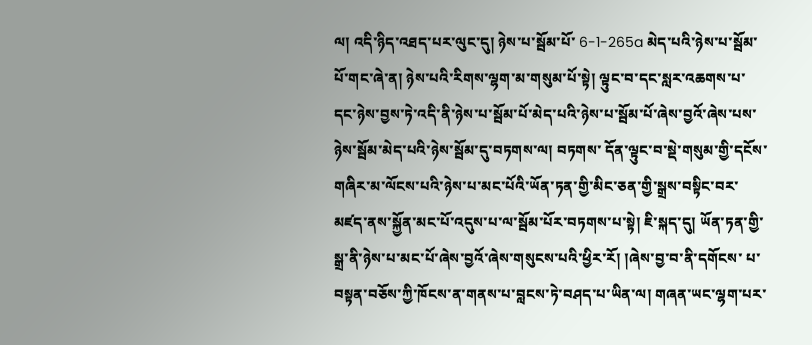ལ། འདི་ཉིད་འཐད་པར་ལུང་དུ། ཉེས་པ་སྦོམ་པོ་ 6-1-265a མེད་པའི་ཉེས་པ་སྦོམ་པོ་གང་ཞེ་ན། ཉེས་པའི་རིགས་ལྷག་མ་གསུམ་པོ་སྟེ། ལྟུང་བ་དང་སླར་འཆགས་པ་དང་ཉེས་བྱས་ཏེ་འདི་ནི་ཉེས་པ་སྦོམ་པོ་མེད་པའི་ཉེས་པ་སྦོམ་པོ་ཞེས་བྱའོ་ཞེས་པས་ཉེས་སྦོམ་མེད་པའི་ཉེས་སྦོམ་དུ་བཏགས་ལ། བཏགས་ དོན་ལྟུང་བ་སྡེ་གསུམ་གྱི་དངོས་གཞིར་མ་ལོངས་པའི་ཉེས་པ་མང་པོའི་ཡོན་ཏན་གྱི་མིང་ཅན་གྱི་སྒྲས་བསྟིང་བར་མཛད་ནས་སྐྱོན་མང་པོ་འདུས་པ་ལ་སྦོམ་པོར་བཏགས་པ་སྟེ། ཇི་སྐད་དུ། ཡོན་ཏན་གྱི་སྒྲ་ནི་ཉེས་པ་མང་པོ་ཞེས་བྱའོ་ཞེས་གསུངས་པའི་ཕྱིར་རོ། །ཞེས་བྱ་བ་ནི་དགོངས་ པ་བསྟན་བཅོས་ཀྱི་ཁོངས་ན་གནས་པ་བླངས་ཏེ་བཤད་པ་ཡིན་ལ། གཞན་ཡང་ལྷག་པར་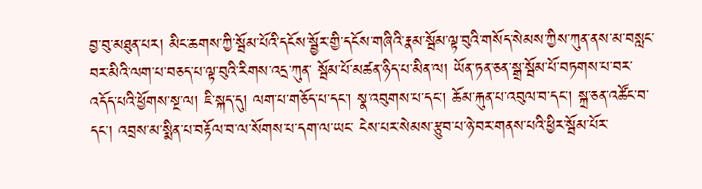བྱ་བུ་མཐུན་པར། མིང་ཆགས་ཀྱི་སྦོམ་པོའི་དངོས་སྦྱོར་གྱི་དངོས་གཞིའི་རྣམ་སྦོམ་ལྟ་བུའི་གསོད་སེམས་ཀྱིས་ཀུན་ནས་མ་བསླང་བར་མིའི་ལག་པ་བཅད་པ་ལྟ་བུའི་རིགས་འདྲ་ཀུན་ སྦོམ་པོ་མཚན་ཉིད་པ་མིན་ལ། ཡོན་ཏན་ཅན་སྒྲ་སྦོམ་པོ་བཏགས་པ་བར་འདོད་པའི་ཕྱོགས་སྔ་ལ། ཇི་སྐད་དུ། ལག་པ་གཅོད་པ་དང་། སྣ་འབུགས་པ་དང་། ཆོམ་རྐུན་པ་འབུལ་བ་དང་། སྐྲ་ཅན་འཚོང་བ་དང་། འབྲས་མ་སྨིན་པ་བརྟོལ་བ་ལ་སོགས་པ་དག་ལ་ཡང་ ངེས་པར་སེམས་རྩུབ་པ་ཉེ་བར་གནས་པའི་ཕྱིར་སྦོམ་པོར་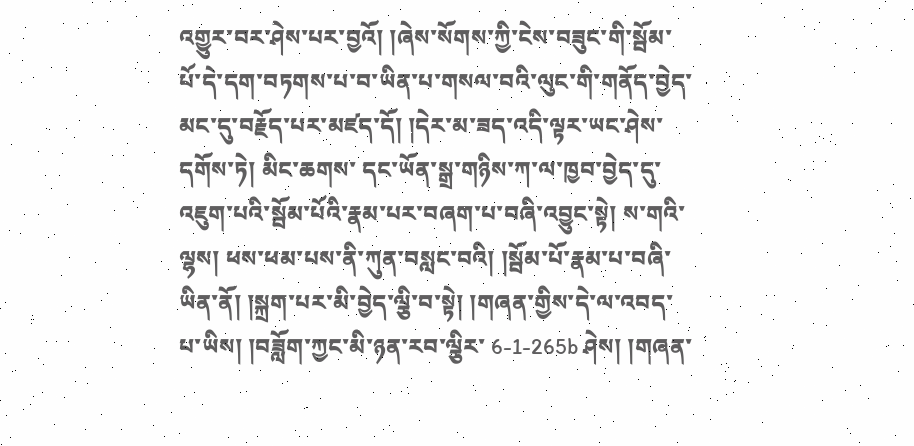འགྱུར་བར་ཤེས་པར་བྱའོ། །ཞེས་སོགས་ཀྱི་ངེས་བཟུང་གི་སྦོམ་པོ་དེ་དག་བཏགས་པ་བ་ཡིན་པ་གསལ་བའི་ལུང་གི་གནོད་བྱེད་མང་དུ་བརྗོད་པར་མཛད་དོ། །དེར་མ་ཟད་འདི་ལྟར་ཡང་ཤེས་དགོས་ཏེ། མིང་ཆགས་ དང་ཡོན་སྒྲ་གཉིས་ཀ་ལ་ཁྱབ་བྱེད་དུ་འཇུག་པའི་སྦོམ་པོའི་རྣམ་པར་བཞག་པ་བཞི་འབྱུང་སྟེ། ས་གའི་ལྷས། ཕས་ཕམ་པས་ནི་ཀུན་བསླང་བའི། །སྦོམ་པོ་རྣམ་པ་བཞི་ཡིན་ནོ། །སྐྲག་པར་མི་བྱེད་ལྕི་བ་སྟེ། །གཞན་གྱིས་དེ་ལ་འབད་པ་ཡིས། །བཟློག་ཀྱང་མི་ཉན་རབ་ལྕིར་ 6-1-265b ཤེས། །གཞན་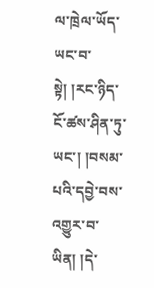ལ་ཁྲེལ་ཡོད་ཡང་བ་སྟེ། །རང་ཉིད་ངོ་ཚས་ཤིན་ཏུ་ཡང་། །བསམ་པའི་དབྱེ་བས་འགྱུར་བ་ཡིན། །དེ་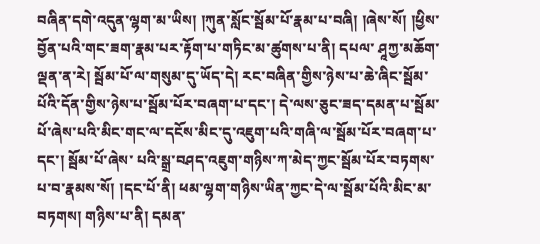བཞིན་དགེ་འདུན་ལྷག་མ་ཡིས། །ཀུན་སློང་སྦོམ་པོ་རྣམ་པ་བཞི། །ཞེས་སོ། །ཕྱིས་བྱོན་པའི་གང་ཟག་རྣམ་པར་རྟོག་པ་གཏིང་མ་ཚུགས་པ་ནི། དཔལ་ ཤཱཀྱ་མཆོག་ལྡན་ན་རེ། སྦོམ་པོ་ལ་གསུམ་དུ་ཡོད་དེ། རང་བཞིན་གྱིས་ཉེས་པ་ཆེ་ཞིང་སྦོམ་པོའི་དོན་གྱིས་ཉེས་པ་སྦོམ་པོར་བཞག་པ་དང་། དེ་ལས་ཅུང་ཟད་དམན་པ་སྦོམ་པོ་ཞེས་པའི་མིང་གང་ལ་དངོས་མིང་དུ་འཇུག་པའི་གཞི་ལ་སྦོམ་པོར་བཞག་པ་དང་། སྦོམ་པོ་ཞེས་ པའི་སྒྲ་བཤད་འཇུག་གཉིས་ཀ་མེད་ཀྱང་སྦོམ་པོར་བཏགས་པ་བ་རྣམས་སོ། །དང་པོ་ནི། ཕམ་ལྷག་གཉིས་ཡིན་ཀྱང་དེ་ལ་སྦོམ་པོའི་མིང་མ་བཏགས། གཉིས་པ་ནི། དམན་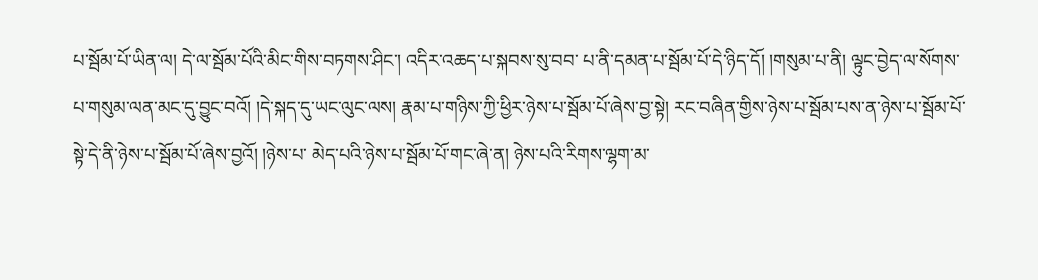པ་སྦོམ་པོ་ཡིན་ལ། དེ་ལ་སྦོམ་པོའི་མིང་གིས་བཏགས་ཤིང་། འདིར་འཆད་པ་སྐབས་སུ་བབ་ པ་ནི་དམན་པ་སྦོམ་པོ་དེ་ཉིད་དོ། །གསུམ་པ་ནི། ལྟུང་བྱེད་ལ་སོགས་པ་གསུམ་ལན་མང་དུ་བྱུང་བའོ། །དེ་སྐད་དུ་ཡང་ལུང་ལས། རྣམ་པ་གཉིས་ཀྱི་ཕྱིར་ཉེས་པ་སྦོམ་པོ་ཞེས་བྱ་སྟེ། རང་བཞིན་གྱིས་ཉེས་པ་སྦོམ་པས་ན་ཉེས་པ་སྦོམ་པོ་སྟེ་དེ་ནི་ཉེས་པ་སྦོམ་པོ་ཞེས་བྱའོ། །ཉེས་པ་ མེད་པའི་ཉེས་པ་སྦོམ་པོ་གང་ཞེ་ན། ཉེས་པའི་རིགས་ལྷག་མ་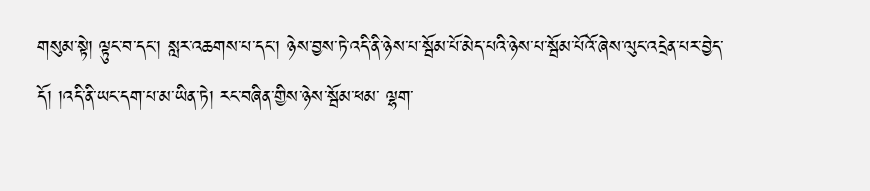གསུམ་སྟེ། ལྟུང་བ་དང་། སླར་འཆགས་པ་དང་། ཉེས་བྱས་ཏེ་འདི་ནི་ཉེས་པ་སྦོམ་པོ་མེད་པའི་ཉེས་པ་སྦོམ་པོའོ་ཞེས་ལུང་འདྲེན་པར་བྱེད་དོ། །འདི་ནི་ཡང་དག་པ་མ་ཡིན་ཏེ། རང་བཞིན་གྱིས་ཉེས་སྦོམ་ཕམ་ ལྷག་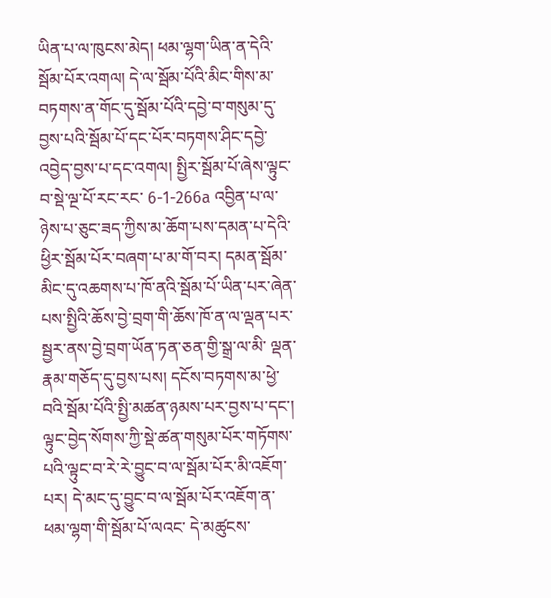ཡིན་པ་ལ་ཁུངས་མེད། ཕམ་ལྷག་ཡིན་ན་དེའི་སྦོམ་པོར་འགལ། དེ་ལ་སྦོམ་པོའི་མིང་གིས་མ་བཏགས་ན་གོང་དུ་སྦོམ་པོའི་དབྱེ་བ་གསུམ་དུ་བྱས་པའི་སྦོམ་པོ་དང་པོར་བཏགས་ཤིང་དབྱེ་འབྱེད་བྱས་པ་དང་འགལ། སྤྱིར་སྦོམ་པོ་ཞེས་ལྟུང་བ་སྡེ་ལྔ་པོ་རང་རང་ 6-1-266a འབྱིན་པ་ལ་ཉེས་པ་ཅུང་ཟད་ཀྱིས་མ་ཆོག་པས་དམན་པ་དེའི་ཕྱིར་སྦོམ་པོར་བཞག་པ་མ་གོ་བར། དམན་སྦོམ་མིང་དུ་འཆགས་པ་ཁོ་ནའི་སྦོམ་པོ་ཡིན་པར་ཞེན་པས་སྤྱིའི་ཆོས་བྱེ་བྲག་གི་ཆོས་ཁོ་ན་ལ་ལྡན་པར་སྦྱར་ནས་བྱེ་བྲག་ཡོན་ཏན་ཅན་གྱི་སྒྲ་ལ་མི་ ལྡན་རྣམ་གཅོད་དུ་བྱས་པས། དངོས་བཏགས་མ་ཕྱེ་བའི་སྦོམ་པོའི་སྤྱི་མཚན་ཉམས་པར་བྱས་པ་དང་། ལྟུང་བྱེད་སོགས་ཀྱི་སྡེ་ཚན་གསུམ་པོར་གཏོགས་པའི་ལྟུང་བ་རེ་རེ་བྱུང་བ་ལ་སྦོམ་པོར་མི་འཇོག་པར། དེ་མང་དུ་བྱུང་བ་ལ་སྦོམ་པོར་འཇོག་ན་ཕམ་ལྷག་གི་སྦོམ་པོ་ལའང་ དེ་མཚུངས་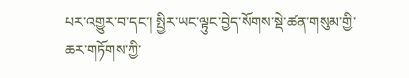པར་འགྱུར་བ་དང་། སྤྱིར་ཡང་ལྟུང་བྱེད་སོགས་སྡེ་ཚན་གསུམ་གྱི་ཆར་གཏོགས་ཀྱི་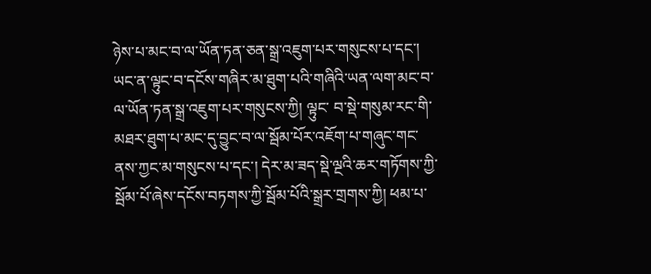ཉེས་པ་མང་བ་ལ་ཡོན་ཏན་ཅན་སྒྲ་འཇུག་པར་གསུངས་པ་དང་། ཡང་ན་ལྟུང་བ་དངོས་གཞིར་མ་ཐུག་པའི་གཞིའི་ཡན་ལག་མང་བ་ལ་ཡོན་ཏན་སྒྲ་འཇུག་པར་གསུངས་ཀྱི། ལྟུང་ བ་སྡེ་གསུམ་རང་གི་མཐར་ཐུག་པ་མང་དུ་བྱུང་བ་ལ་སྦོམ་པོར་འཇོག་པ་གཞུང་གང་ནས་ཀྱང་མ་གསུངས་པ་དང་། དེར་མ་ཟད་སྡེ་ལྔའི་ཆར་གཏོགས་ཀྱི་སྦོམ་པོ་ཞེས་དངོས་བཏགས་ཀྱི་སྦོམ་པོའི་སྒྲར་གྲགས་ཀྱི། ཕམ་པ་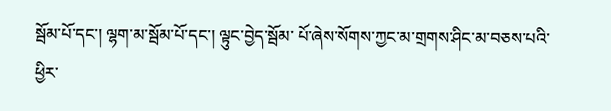སྦོམ་པོ་དང་། ལྷག་མ་སྦོམ་པོ་དང་། ལྟུང་བྱེད་སྦོམ་ པོ་ཞེས་སོགས་ཀྱང་མ་གྲགས་ཤིང་མ་བཅས་པའི་ཕྱིར་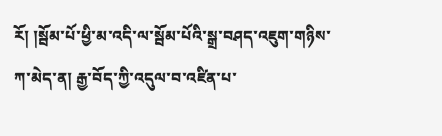རོ། །སྦོམ་པོ་ཕྱི་མ་འདི་ལ་སྦོམ་པོའི་སྒྲ་བཤད་འཇུག་གཉིས་ཀ་མེད་ན། རྒྱ་བོད་ཀྱི་འདུལ་བ་འཛིན་པ་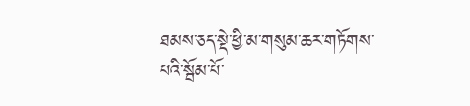ཐམས་ཅད་སྡེ་ཕྱི་མ་གསུམ་ཆར་གཏོགས་པའི་སྦོམ་པོ་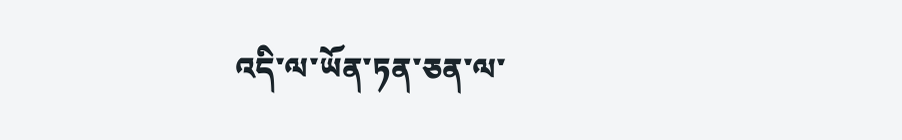འདི་ལ་ཡོན་ཏན་ཅན་ལ་